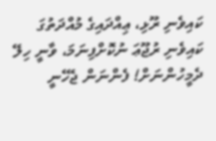ކައިވެނި ރޫޅި، ޢިއްދައިގެ މުއްދަތުގަ ކައިވެނި ރުޖޫޢަ ނުކޮށްފިނަމަ، ވާނީ ހިލޭ ދެމީހުންނަށް! ފެންނަން ޖެހޭނީ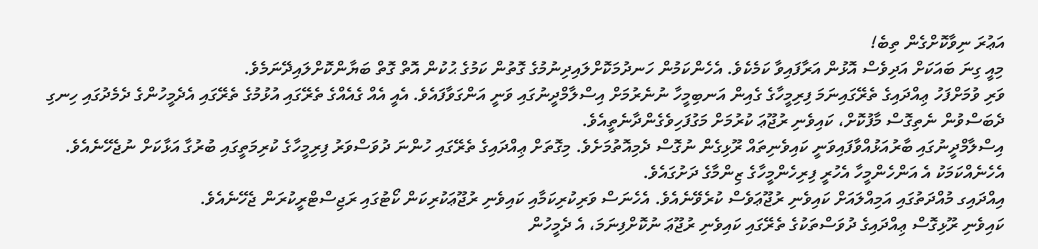އަޢުރަ ނިވާކޮށްގެން ތިބެ!
މިއީ ގިނަ ބައަކަށް އަދިވެސް އޮޅުން އަރާފައިވާ ކަމެކެވެ. އެހެންކަމުން ހަނދުމަކޮށްލައިދިނުމުގެ ގޮތުން ކަމުގެ ޙުކުން އޮތް ގޮތް ބަޔާންކޮށްލައިދޭނަމެވެ.
ވަރި ވުމަށްފަހު ޢިއްދައިގެ ތެރޭގައިނަމަ ފިރިމީހާގެ ގެއިން އަނބިމީހާ ނުނެރުމަށް އިސްލާމްދީނުގައި ވަނީ އަންގަވާފައެވެ. އެއީ އެއް ގެއެއްގެ ތެރޭގައި އުޅުމުގެ ތެރޭގައި އެދެމީހުންގެ ދެމެދުގައި ހިނގި ދެބަސްވުން ނެތިގޮސް މާފުކޮށް، ކައިވެނި ރުޖޫޢަ ކުރުމަށް މަގުފަހިވެގެންދާނެތީއެވެ.
އިސްލާމްދީނުގައި ބާރުއަޅުއްވާފައިވަނީ ކައިވެނިތައް ރޫޅިގެން ނުގޮސް ދެމިއޮތުމަށެވެ. މިގޮތަށް ޢިއްދައިގެ ތެރޭގައި ހުންނަ ދުވަސްވަރު ފިރިމީހާގެ ކުރިމަތީގައި ބުރުގާ އަޅާކަށް ނުޖެހޭނެއެވެ. އެހެނެއްކަމަކު އެ އަންހެންމީހާ އެހުރީ ފިރިހެންމީހާގެ ޒިންމާގެ ދަށުގައެވެ.
އިއްދައިގ މުއްދަތުގައި އަމިއްލައަށް ކައިވެނި ރުޖޫޢަވެސް ކުރެވޭނެއެވެ. އެހެނަސް ވަރިކުރިކަމާއި ކައިވެނި ރުޖޫޢަކުރިކަން ކޯޓުގައި ރަޖިސްޓްރީކުރަން ޖެހޭނެއެވެ.
ކައިވެނި ރޫޅިގޮސް ޢިއްދައިގެ ދުވަސްތަކުގެ ތެރޭގައި ކައިވެނި ރުޖޫޢަ ނުކޮށްފިނަމަ، އެ ދެމީހުން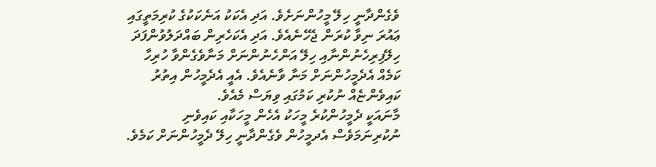ވެގެންދާނީ ހިލޭ މީހުންނަށެވެ. އަދި އެކަކު އަނެކަކުގެ ކުރިމަތީގައި ޢައުރަ ނިވާ ކުރަން ޖެހޭނެއެވެ. އަދި އެކަހެރިން ބައްދަލުވުންފަދަ ހިލޭފިރިހެނުންނާއި ހިލޭ އަންހެނުންނަށް މަނާވެގެންވާ ހުރިހާ ކަމެއް އެދެމީހުންނަށް މަނާ ވާނެއެވެ. އެއީ އެދެމީހުން އިތުރު ކައިވެންޏެއް ނުކުރި ކަމުގައި ވިޔަސް މެއެވެ.
މާނައަކީ ދެމީހުންކުރެ މީހަކު އެހެން މީހަކާއި ކައިވެނި ނުކުރިނަމަވެސް އެދމީހުން ވެގެންދާނީ ހިލޭ ދެމީހުންނަށް ކަމެވެ.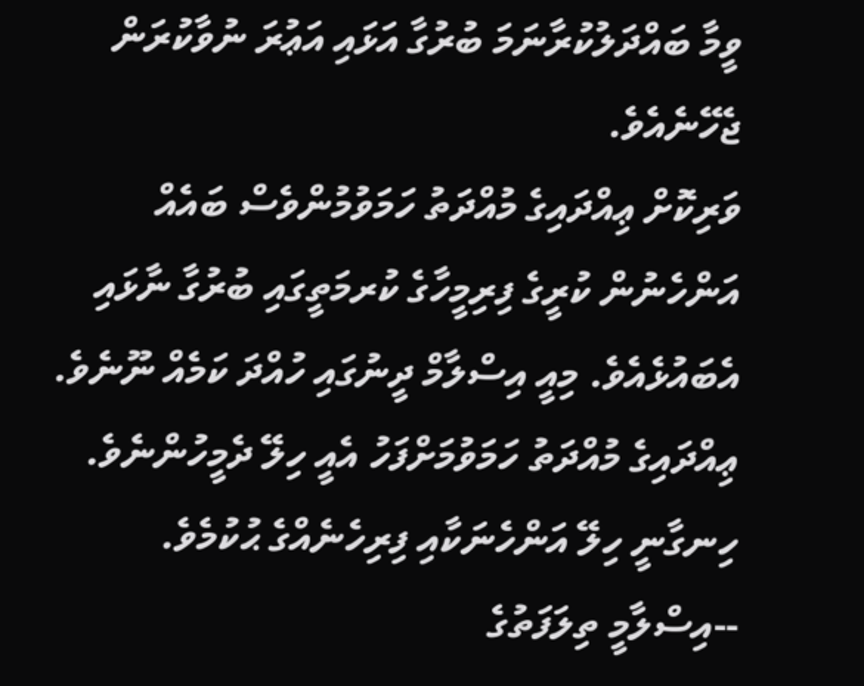ވީމާ ބައްދަލުކުރާނަމަ ބުރުގާ އަޅައި އަޢުރަ ނުވާކުރަން ޖެހޭނެއެވެ.
ވަރިކޮށް ޢިއްދައިގެ މުއްދަތު ހަމަވުމުންވެސް ބައެއް އަންހެނުން ކުރީގެ ފިރިމީހާގެ ކުރމަތީގައި ބުރުގާ ނާޅައި އެބައުޅެއެވެ. މިއީ އިސްލާމް ދީނުގައި ހުއްދަ ކަމެއް ނޫނެވެ. ޢިއްދައިގެ މުއްދަތު ހަމަވުމަށްފަހު އެއީ ހިލޭ ދެމީހުންނެވެ. ހިނގާނީ ހިލޭ އަންހެނަކާއި ފިރިހެނެއްގެ ޙުކުމެވެ.
--އިސްލާމީ ތިލަފަތުގެ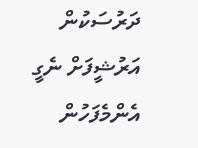ދަރުސަކުން
އަރުޝީފަށް ނެގީ
އެންމެފަހުން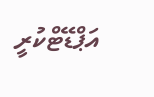އަޕްޑޭޓްކުރީ